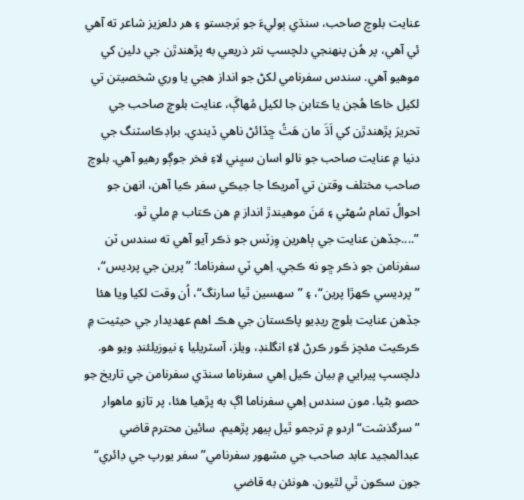عنايت بلوچ صاحب، سنڌي ٻوليءَ جو بَرجستو ۽ هر دلعزيز شاعر ته آهي ئي آهي، پر هُن پنهنجي دلچسپ نثر ذريعي به پڙهندڙن جي دلين کي موهيو آهي. سندس سفرنامي لکڻ جو انداز هجي يا وري شخصيتن تي لکيل خاڪا هُجن يا ڪتابن جا لکيل مُهاڳَ، عنايت بلوچ صاحب جي تحريرَ پڙهندڙن کي اَڌَ مان هَٿُ ڇڏائڻ ناهي ڏيندي. براڊڪاسٽنگ جي دنيا ۾ عنايت صاحب جو نالو اسان سڀني لاءِ فخر جوڳو رهيو آهي. بلوچ صاحب مختلف وقتن تي آمريڪا جا جيڪي سفر ڪيا آهن، انهن جو احوالُ تمام سُهڻي ۽ مَنَ موهيندڙ انداز ۾ هن ڪتاب ۾ ملي ٿو.
”....جڏهن عنايت جي ٻاهرين وِزٽس جو ذڪر آيو آهي ته سندس ٽن سفرنامن جو ذڪر ڇو نه ڪجي. اِهي ٽي سفرناما: ”پرين جي پرديس“، ”پرديسي ڪهڙا پرين“، ۽ ”سهسين ٿيا سارنگ“، اُن وقت لکيا ويا هئا جڏهن عنايت بلوچ ريڊيو پاڪستان جي هڪ اهم عهديدار جي حيثيت ۾ ڪرڪيٽ مئچز ڪَور ڪرڻ لاءِ انگلنڊ، ويلز، آسٽريليا ۽ نيوزيلئنڊ ويو هو. دلچسپ پيرايي ۾ بيان ڪيل اِهي سفرناما سنڌي سفرنامن جي تاريخ جو حصو بڻيا. مون سندس اِهي سفرناما اڳ به پڙهيا هئا، پر تازو ماهوار ”سرگذشت“ اردو ۾ ترجمو ٿيل ٻيهر پڙهيم. سائين محترم قاضي عبدالمجيد عابد صاحب جي مشهور سفرنامي”سفر يورپ جي ڊائري“ جون سڪون ٿي لٿيون. هونئن به قاضي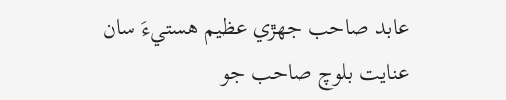عابد صاحب جهڙي عظيم هستيءَ سان عنايت بلوچ صاحب جو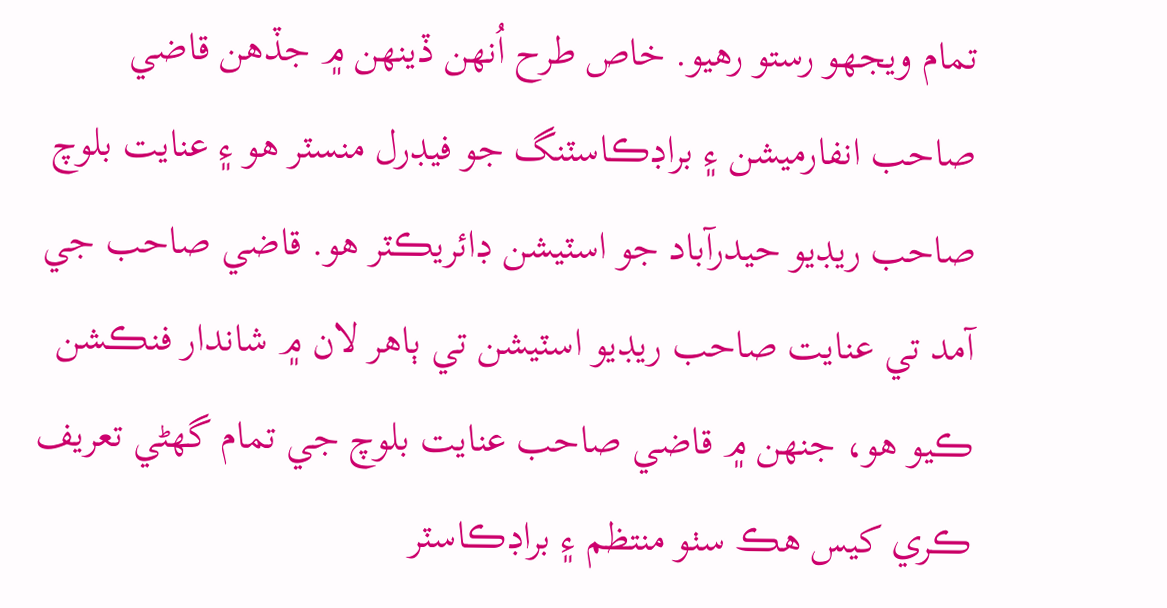تمام ويجهو رستو رهيو. خاص طرح اُنهن ڏينهن ۾ جڏهن قاضي صاحب انفارميشن ۽ براڊڪاسٽنگ جو فيڊرل منسٽر هو ۽ عنايت بلوچ صاحب ريڊيو حيدرآباد جو اسٽيشن ڊائريڪٽر هو. قاضي صاحب جي آمد تي عنايت صاحب ريڊيو اسٽيشن تي ٻاهر لان ۾ شاندار فنڪشن ڪيو هو، جنهن ۾ قاضي صاحب عنايت بلوچ جي تمام گهڻي تعريف ڪري کيس هڪ سٺو منتظم ۽ براڊڪاسٽر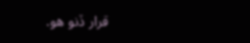قرار ڏنو هو.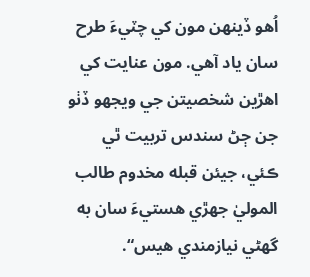اُهو ڏينهن مون کي چٽيءَ طرح سان ياد آهي. مون عنايت کي اهڙين شخصيتن جي ويجهو ڏٺو جن ڄڻ سندس تربيت ٿي ڪئي، جيئن قبله مخدوم طالب الموليٰ جهڙي هستيءَ سان به گهڻي نيازمندي هيس“.